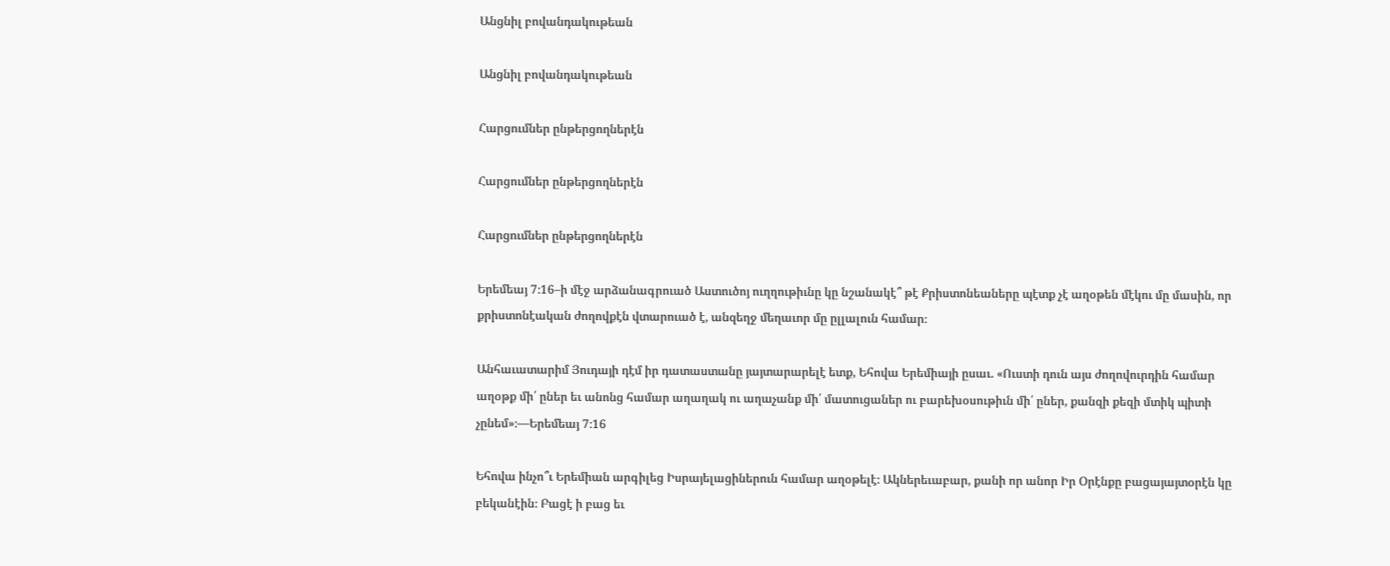Անցնիլ բովանդակութեան

Անցնիլ բովանդակութեան

Հարցումներ ընթերցողներէն

Հարցումներ ընթերցողներէն

Հարցումներ ընթերցողներէն

Երեմեայ 7։16–ի մէջ արձանագրուած Աստուծոյ ուղղութիւնը կը նշանակէ՞ թէ Քրիստոնեաները պէտք չէ աղօթեն մէկու մը մասին, որ քրիստոնէական ժողովքէն վտարուած է, անզեղջ մեղաւոր մը ըլլալուն համար։

Անհաւատարիմ Յուդայի դէմ իր դատաստանը յայտարարելէ ետք, Եհովա Երեմիայի ըսաւ. «Ուստի դուն այս ժողովուրդին համար աղօթք մի՛ ըներ եւ անոնց համար աղաղակ ու աղաչանք մի՛ մատուցաներ ու բարեխօսութիւն մի՛ ըներ, քանզի քեզի մտիկ պիտի չընեմ»։—Երեմեայ 7։16

Եհովա ինչո՞ւ Երեմիան արգիլեց Իսրայելացիներուն համար աղօթելէ։ Ակներեւաբար, քանի որ անոր Իր Օրէնքը բացայայտօրէն կը բեկանէին։ Բացէ ի բաց եւ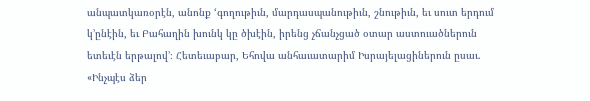անպատկառօրէն, անոնք ‘գողութիւն, մարդասպանութիւն, շնութիւն, եւ սուտ երդում կ’ընէին, եւ Բահաղին խունկ կը ծխէին, իրենց չճանչցած օտար աստուածներուն ետեւէն երթալով’։ Հետեւաբար, Եհովա անհաւատարիմ Իսրայելացիներուն ըսաւ. «Ինչպէս ձեր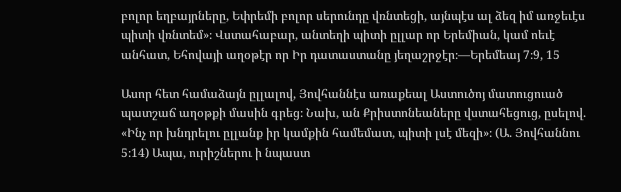բոլոր եղբայրները, Եփրեմի բոլոր սերունդը վռնտեցի, այնպէս ալ ձեզ իմ առջեւէս պիտի վռնտեմ»։ Վստահաբար, անտեղի պիտի ըլլար որ Երեմիան, կամ ոեւէ անհատ, Եհովայի աղօթէր որ Իր դատաստանը յեղաշրջէր։—Երեմեայ 7։9, 15

Ասոր հետ համաձայն ըլլալով, Յովհաննէս առաքեալ Աստուծոյ մատուցուած պատշաճ աղօթքի մասին գրեց։ Նախ, ան Քրիստոնեաները վստահեցուց, ըսելով. «Ինչ որ խնդրելու ըլլանք իր կամքին համեմատ, պիտի լսէ մեզի»։ (Ա. Յովհաննու 5։14) Ապա, ուրիշներու ի նպաստ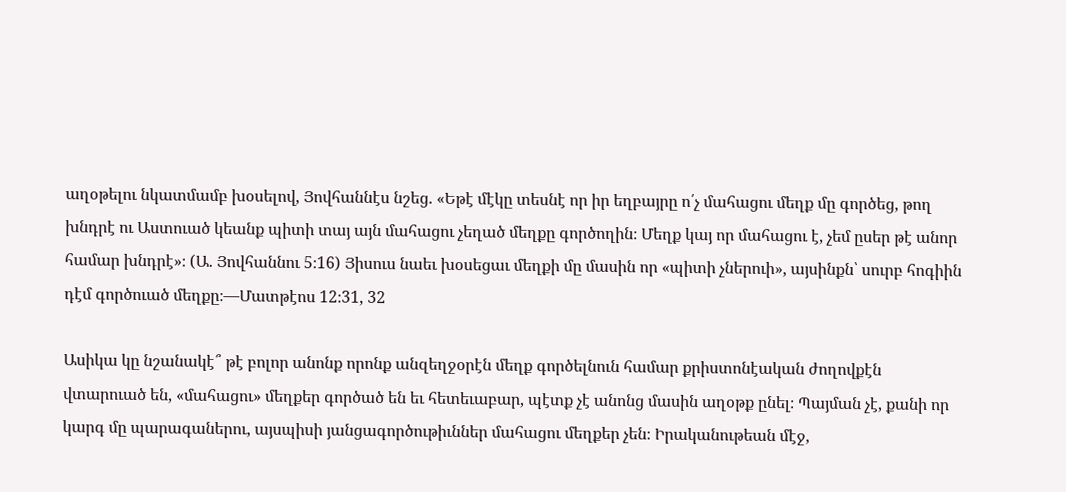աղօթելու նկատմամբ խօսելով, Յովհաննէս նշեց. «Եթէ մէկը տեսնէ որ իր եղբայրը ո՛չ մահացու մեղք մը գործեց, թող խնդրէ ու Աստուած կեանք պիտի տայ այն մահացու չեղած մեղքը գործողին։ Մեղք կայ որ մահացու է, չեմ ըսեր թէ անոր համար խնդրէ»։ (Ա. Յովհաննու 5։16) Յիսուս նաեւ խօսեցաւ մեղքի մը մասին որ «պիտի չներուի», այսինքն՝ սուրբ հոգիին դէմ գործուած մեղքը։—Մատթէոս 12։31, 32

Ասիկա կը նշանակէ՞ թէ բոլոր անոնք որոնք անզեղջօրէն մեղք գործելնուն համար քրիստոնէական ժողովքէն վտարուած են, «մահացու» մեղքեր գործած են եւ հետեւաբար, պէտք չէ անոնց մասին աղօթք ընել։ Պայման չէ, քանի որ կարգ մը պարագաներու, այսպիսի յանցագործութիւններ մահացու մեղքեր չեն։ Իրականութեան մէջ,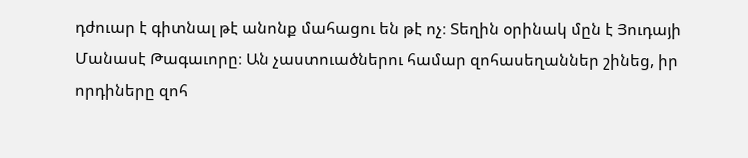դժուար է գիտնալ թէ անոնք մահացու են թէ ոչ։ Տեղին օրինակ մըն է Յուդայի Մանասէ Թագաւորը։ Ան չաստուածներու համար զոհասեղաններ շինեց, իր որդիները զոհ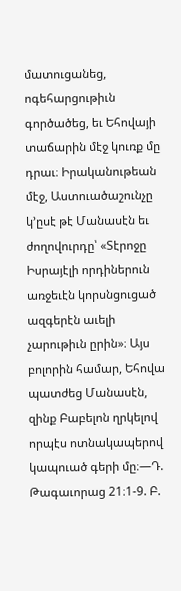մատուցանեց, ոգեհարցութիւն գործածեց, եւ Եհովայի տաճարին մէջ կուռք մը դրաւ։ Իրականութեան մէջ, Աստուածաշունչը կ’ըսէ թէ Մանասէն եւ ժողովուրդը՝ «Տէրոջը Իսրայէլի որդիներուն առջեւէն կորսնցուցած ազգերէն աւելի չարութիւն ըրին»։ Այս բոլորին համար, Եհովա պատժեց Մանասէն, զինք Բաբելոն ղրկելով որպէս ոտնակապերով կապուած գերի մը։—Դ. Թագաւորաց 21։1-9. Բ.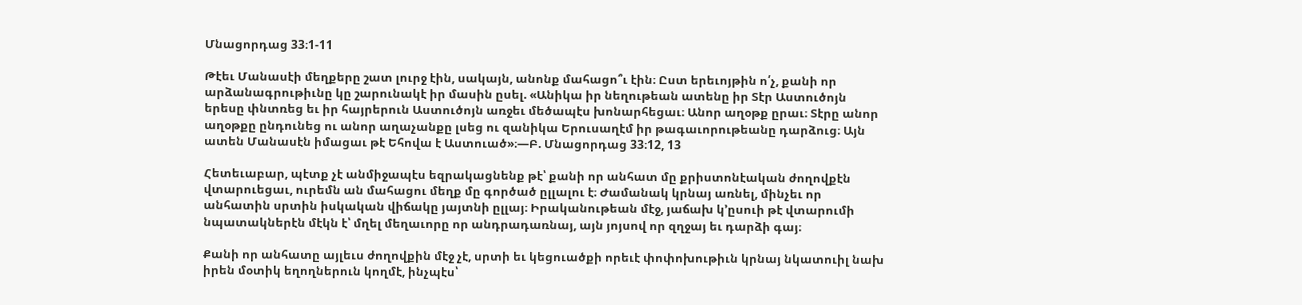Մնացորդաց 33։1-11

Թէեւ Մանասէի մեղքերը շատ լուրջ էին, սակայն, անոնք մահացո՞ւ էին։ Ըստ երեւոյթին ո՛չ, քանի որ արձանագրութիւնը կը շարունակէ իր մասին ըսել. «Անիկա իր նեղութեան ատենը իր Տէր Աստուծոյն երեսը փնտռեց եւ իր հայրերուն Աստուծոյն առջեւ մեծապէս խոնարհեցաւ։ Անոր աղօթք ըրաւ։ Տէրը անոր աղօթքը ընդունեց ու անոր աղաչանքը լսեց ու զանիկա Երուսաղէմ իր թագաւորութեանը դարձուց։ Այն ատեն Մանասէն իմացաւ թէ Եհովա է Աստուած»։—Բ. Մնացորդաց 33։12, 13

Հետեւաբար, պէտք չէ անմիջապէս եզրակացնենք թէ՝ քանի որ անհատ մը քրիստոնէական ժողովքէն վտարուեցաւ, ուրեմն ան մահացու մեղք մը գործած ըլլալու է։ Ժամանակ կրնայ առնել, մինչեւ որ անհատին սրտին իսկական վիճակը յայտնի ըլլայ։ Իրականութեան մէջ, յաճախ կ’ըսուի թէ վտարումի նպատակներէն մէկն է՝ մղել մեղաւորը որ անդրադառնայ, այն յոյսով որ զղջայ եւ դարձի գայ։

Քանի որ անհատը այլեւս ժողովքին մէջ չէ, սրտի եւ կեցուածքի որեւէ փոփոխութիւն կրնայ նկատուիլ նախ իրեն մօտիկ եղողներուն կողմէ, ինչպէս՝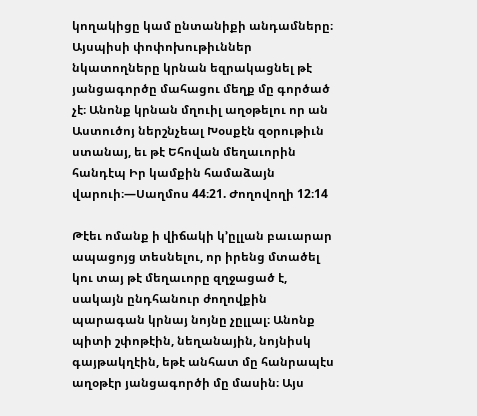կողակիցը կամ ընտանիքի անդամները։ Այսպիսի փոփոխութիւններ նկատողները կրնան եզրակացնել թէ յանցագործը մահացու մեղք մը գործած չէ։ Անոնք կրնան մղուիլ աղօթելու որ ան Աստուծոյ ներշնչեալ Խօսքէն զօրութիւն ստանայ, եւ թէ Եհովան մեղաւորին հանդէպ Իր կամքին համաձայն վարուի։—Սաղմոս 44։21. Ժողովողի 12։14

Թէեւ ոմանք ի վիճակի կ’ըլլան բաւարար ապացոյց տեսնելու, որ իրենց մտածել կու տայ թէ մեղաւորը զղջացած է, սակայն ընդհանուր ժողովքին պարագան կրնայ նոյնը չըլլալ։ Անոնք պիտի շփոթէին, նեղանային, նոյնիսկ գայթակղէին, եթէ անհատ մը հանրապէս աղօթէր յանցագործի մը մասին։ Այս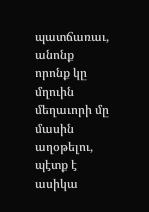պատճառաւ, անոնք որոնք կը մղուին մեղաւորի մը մասին աղօթելու, պէտք է ասիկա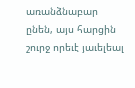առանձնաբար ընեն, այս հարցին շուրջ որեւէ յաւելեալ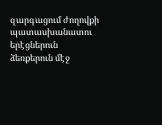զարգացում ժողովքի պատասխանատու երէցներուն ձեռքերուն մէջ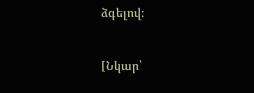ձգելով։

[Նկար՝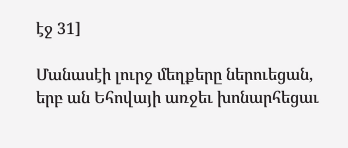էջ 31]

Մանասէի լուրջ մեղքերը ներուեցան, երբ ան Եհովայի առջեւ խոնարհեցաւ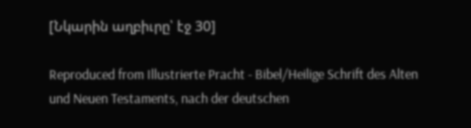[Նկարին աղբիւրը՝ էջ 30]

Reproduced from Illustrierte Pracht - Bibel/Heilige Schrift des Alten und Neuen Testaments, nach der deutschen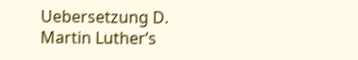Uebersetzung D. Martin Luther’s